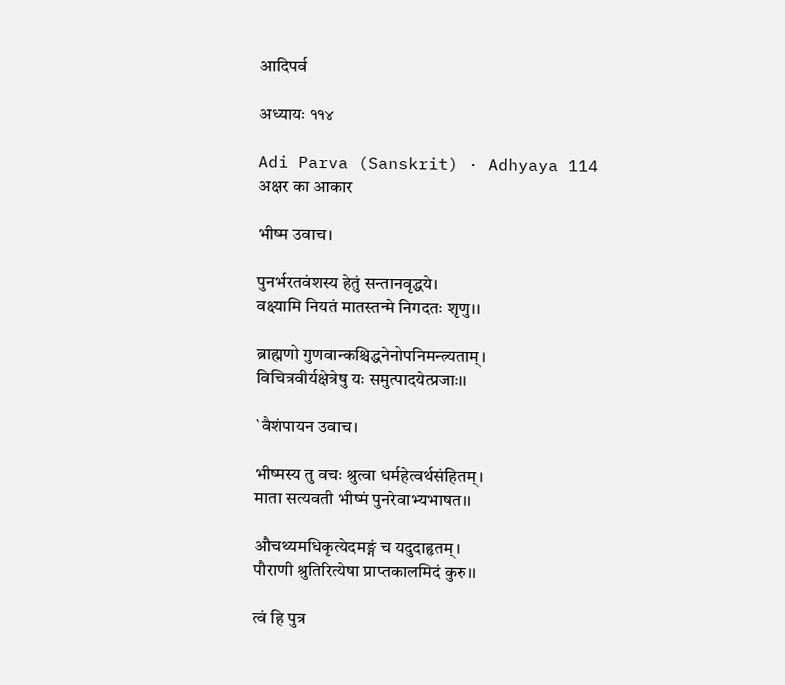आदिपर्व

अध्यायः ११४

Adi Parva (Sanskrit) · Adhyaya 114
अक्षर का आकार

भीष्म उवाच।

पुनर्भरतवंशस्य हेतुं सन्तानवृद्धये।
वक्ष्यामि नियतं मातस्तन्मे निगदतः शृणु।।

ब्राह्मणो गुणवान्कश्चिद्धनेनोपनिमन्त्र्यताम्।
विचित्रवीर्यक्षेत्रेषु यः समुत्पादयेत्प्रजाः।।

`वैशंपायन उवाच।

भीष्मस्य तु वचः श्रुत्वा धर्महेत्वर्थसंहितम्।
माता सत्यवती भीष्मं पुनरेवाभ्यभाषत।।

औचथ्यमधिकृत्येदमङ्गं च यदुदाहृतम्।
पौराणी श्रुतिरित्येषा प्राप्तकालमिदं कुरु।।

त्वं हि पुत्र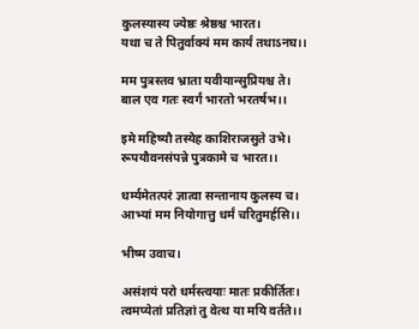कुलस्यास्य ज्येष्ठः श्रेष्ठश्च भारत।
यथा च ते पितुर्वाक्यं मम कार्यं तथाऽनघ।।

मम पुत्रस्तव भ्राता यवीयान्सुप्रियश्च ते।
बाल एव गतः स्वर्गं भारतो भरतर्षभ।।

इमे महिष्यौ तस्येह काशिराजसुते उभे।
रूपयौवनसंपन्ने पुत्रकामे च भारत।।

धर्म्यमेतत्परं ज्ञात्वा सन्तानाय कुलस्य च।
आभ्यां मम नियोगात्तु धर्मं चरितुमर्हसि।।

भीष्म उवाच।

असंशयं परो धर्मस्त्वयाः मातः प्रकीर्तितः।
त्वमप्येतां प्रतिज्ञां तु वेत्थ या मयि वर्तते।।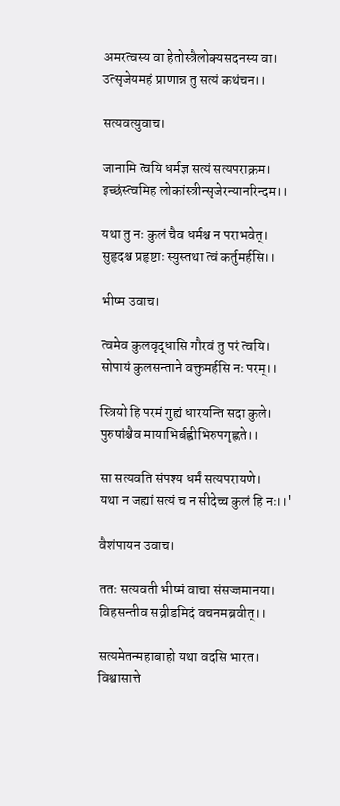अमरत्वस्य वा हेतोस्त्रैलोक्यसदनस्य वा।
उत्सृजेयमहं प्राणान्न तु सत्यं कथंचन।।

सत्यवत्युवाच।

जानामि त्वयि धर्मज्ञ सत्यं सत्यपराक्रम।
इच्छंस्त्वमिह लोकांस्त्रीन्सृजेरन्यानरिन्दम।।

यथा तु नः कुलं चैव धर्मश्च न पराभवेत्।
सुहृदश्च प्रहृष्टाः स्युस्तथा त्वं कर्तुमर्हसि।।

भीष्म उवाच।

त्वमेव कुलवृद्धासि गौरवं तु परं त्वयि।
सोपायं कुलसन्ताने वक्तुमर्हसि नः परम्।।

स्त्रियो हि परमं गुह्यं धारयन्ति सदा कुले।
पुरुषांश्चैव मायाभिर्बह्वीभिरुपगृह्णते।।

सा सत्यवति संपश्य धर्मं सत्यपरायणे।
यथा न जह्यां सत्यं च न सीदेच्च कुलं हि नः।।'

वैशंपायन उवाच।

ततः सत्यवती भीष्मं वाचा संसज्जमानया।
विहसन्तीव सव्रीडमिदं वचनमब्रवीत्।।

सत्यमेतन्महाबाहो यथा वदसि भारत।
विश्वासात्ते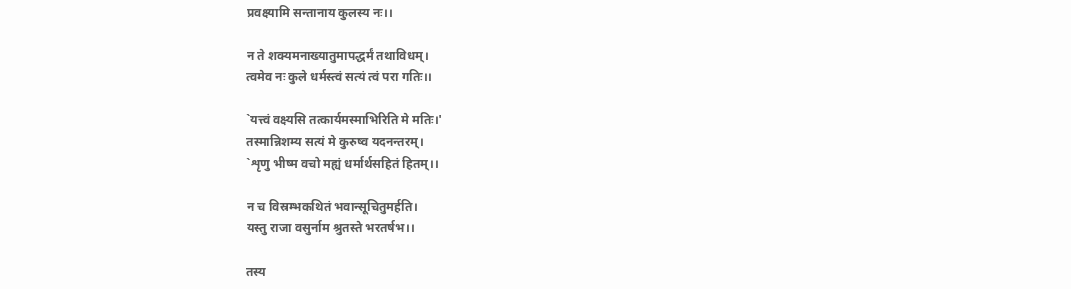प्रवक्ष्यामि सन्तानाय कुलस्य नः।।

न ते शक्यमनाख्यातुमापद्धर्मं तथाविधम्।
त्वमेव नः कुले धर्मस्त्वं सत्यं त्वं परा गतिः।।

`यत्त्वं वक्ष्यसि तत्कार्यमस्माभिरिति मे मतिः।'
तस्मान्निशम्य सत्यं मे कुरुष्व यदनन्तरम्।
`शृणु भीष्म वचो मह्यं धर्मार्थसहितं हितम्।।

न च विस्रम्भकथितं भवान्सूचितुमर्हति।
यस्तु राजा वसुर्नाम श्रुतस्ते भरतर्षभ।।

तस्य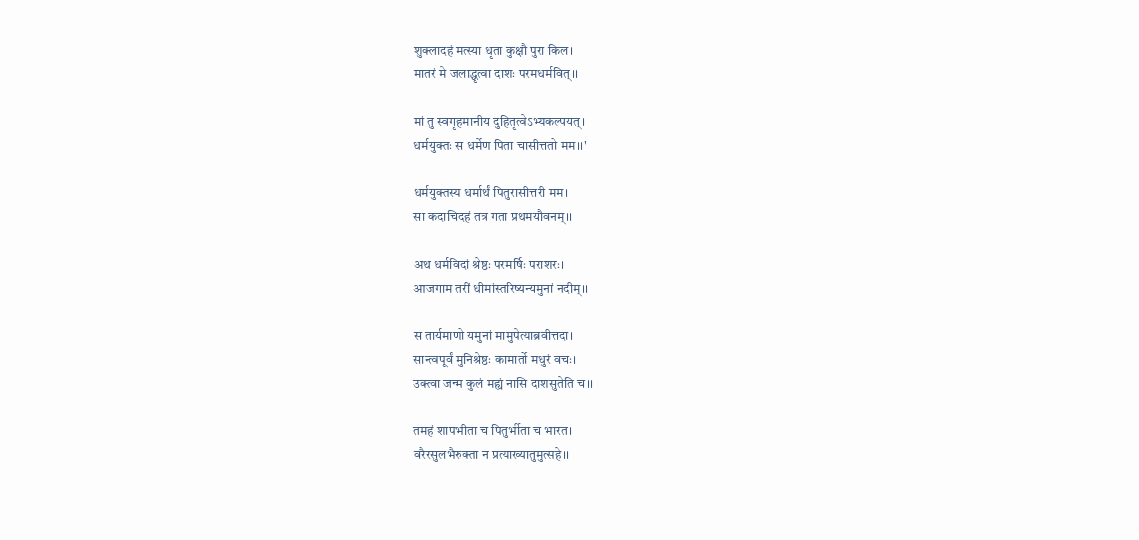शुक्लादहं मत्स्या धृता कुक्षौ पुरा किल।
मातरं मे जलाद्धृत्वा दाशः परमधर्मवित्।।

मां तु स्वगृहमानीय दुहितृत्वेऽभ्यकल्पयत्।
धर्मयुक्तः स धर्मेण पिता चासीत्ततो मम।।'

धर्मयुक्तस्य धर्मार्थं पितुरासीत्तरी मम।
सा कदाचिदहं तत्र गता प्रथमयौवनम्।।

अथ धर्मविदां श्रेष्ठः परमर्षिः पराशरः।
आजगाम तरीं धीमांस्तरिष्यन्यमुनां नदीम्।।

स तार्यमाणो यमुनां मामुपेत्याब्रवीत्तदा।
सान्त्वपूर्वं मुनिश्रेष्ठः कामार्तो मधुरं वचः।
उक्त्वा जन्म कुलं मह्यं नासि दाशसुतेति च।।

तमहं शापभीता च पितुर्भीता च भारत।
वरैरसुलभैरुक्ता न प्रत्याख्यातुमुत्सहे।।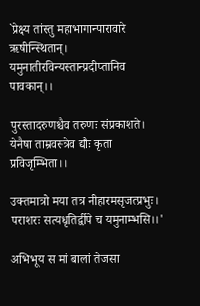`प्रेक्ष्य तांस्तु महाभागान्पारावारे ऋषीन्स्थितान्।
यमुनातीरविन्यस्तान्प्रदीप्तानिव पावकान्।।

पुरस्तादरुणश्चैव तरुणः संप्रकाशते।
येनैषा ताम्रवस्त्रेव द्यौः कृता प्रविजृम्भिता।।

उक्तमात्रो मया तत्र नीहारमसृजत्प्रभुः।
पराशरः सत्यधृतिर्द्वीपे च यमुनाम्भसि।।'

अभिभूय स मां बालां तेजसा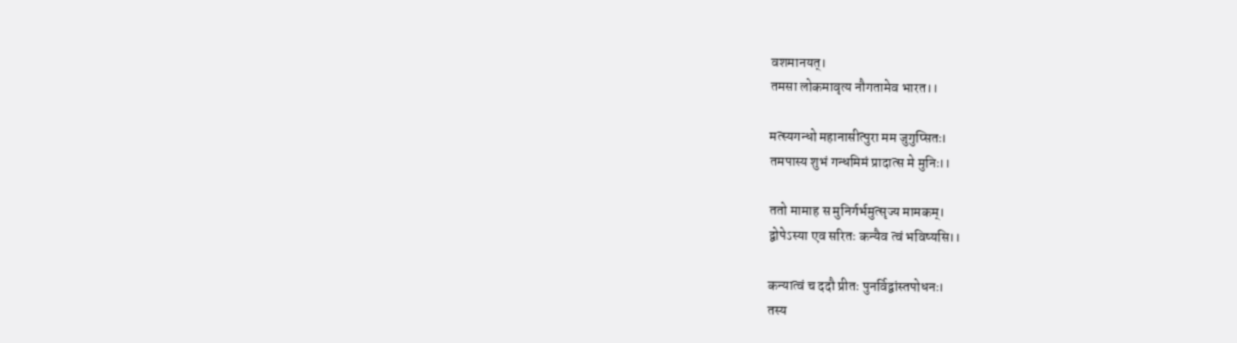वशमानयत्।
तमसा लोकमावृत्य नौगतामेव भारत।।

मत्स्यगन्धो महानासीत्पुरा मम जुगुप्सितः।
तमपास्य शुभं गन्धमिमं प्रादात्स मे मुनिः।।

ततो मामाह स मुनिर्गर्भमुत्सृज्य मामकम्।
द्वोपेऽस्या एव सरितः कन्यैव त्वं भविष्यसि।।

कन्यात्वं च ददौ प्रीतः पुनर्विद्वांस्तपोधनः।
तस्य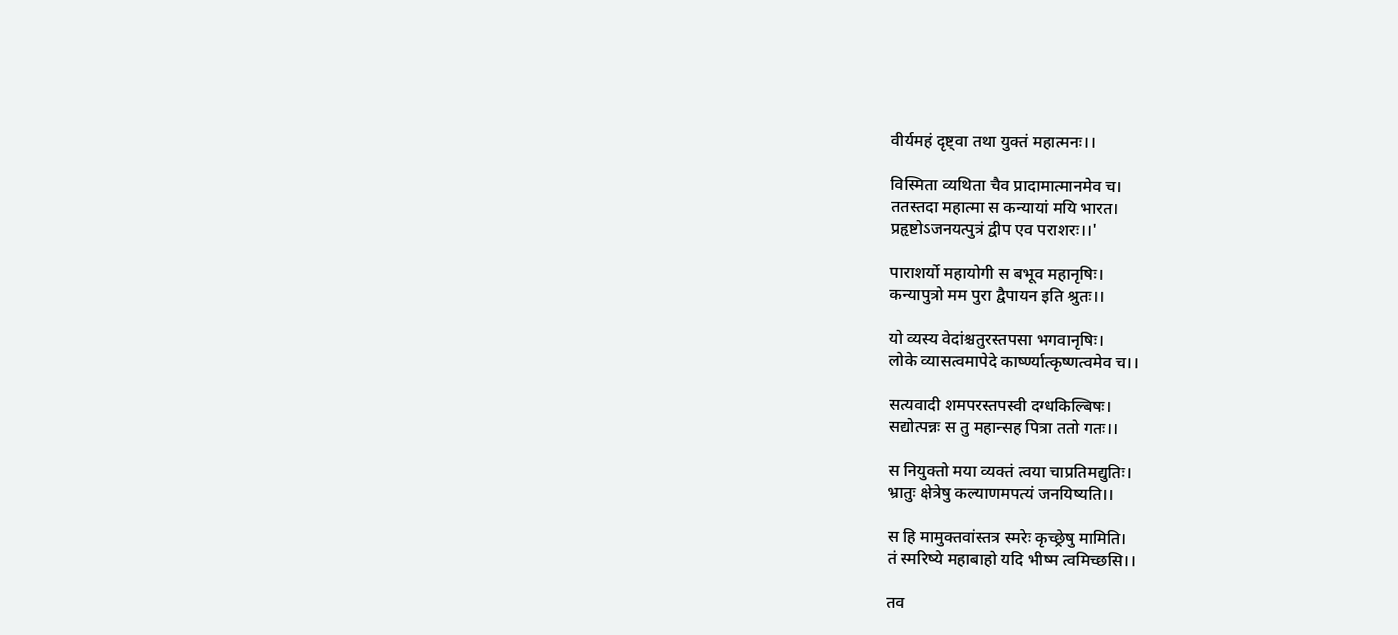वीर्यमहं दृष्ट्वा तथा युक्तं महात्मनः।।

विस्मिता व्यथिता चैव प्रादामात्मानमेव च।
ततस्तदा महात्मा स कन्यायां मयि भारत।
प्रहृष्टोऽजनयत्पुत्रं द्वीप एव पराशरः।।'

पाराशर्यो महायोगी स बभूव महानृषिः।
कन्यापुत्रो मम पुरा द्वैपायन इति श्रुतः।।

यो व्यस्य वेदांश्चतुरस्तपसा भगवानृषिः।
लोके व्यासत्वमापेदे कार्ष्ण्यात्कृष्णत्वमेव च।।

सत्यवादी शमपरस्तपस्वी दग्धकिल्बिषः।
सद्योत्पन्नः स तु महान्सह पित्रा ततो गतः।।

स नियुक्तो मया व्यक्तं त्वया चाप्रतिमद्युतिः।
भ्रातुः क्षेत्रेषु कल्याणमपत्यं जनयिष्यति।।

स हि मामुक्तवांस्तत्र स्मरेः कृच्छ्रेषु मामिति।
तं स्मरिष्ये महाबाहो यदि भीष्म त्वमिच्छसि।।

तव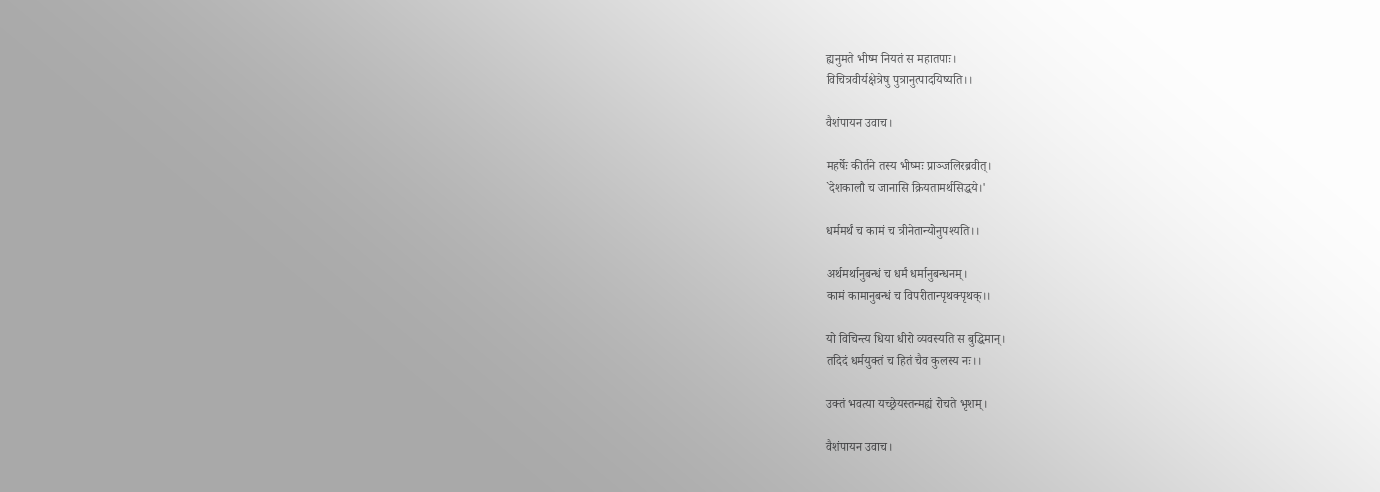ह्यनुमते भीष्म नियतं स महातपाः।
विचित्रवीर्यक्षेत्रेषु पुत्रानुत्पादयिष्यति।।

वैशंपायन उवाच।

महर्षेः कीर्तने तस्य भीष्मः प्राञ्जलिरब्रवीत्।
`देशकालौ च जानासि क्रियतामर्थसिद्धये।'

धर्ममर्थं च कामं च त्रीनेतान्योनुपश्यति।।

अर्थमर्थानुबन्धं च धर्मं धर्मानुबन्धनम्।
कामं कामानुबन्धं च विपरीतान्पृथक्पृथक्।।

यो विचिन्त्य धिया धीरो व्यवस्यति स बुद्धिमान्।
तदिदं धर्मयुक्तं च हितं चैव कुलस्य नः।।

उक्तं भवत्या यच्छ्रेयस्तन्मह्यं रोचते भृशम्।

वैशंपायन उवाच।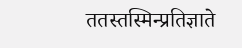ततस्तस्मिन्प्रतिज्ञाते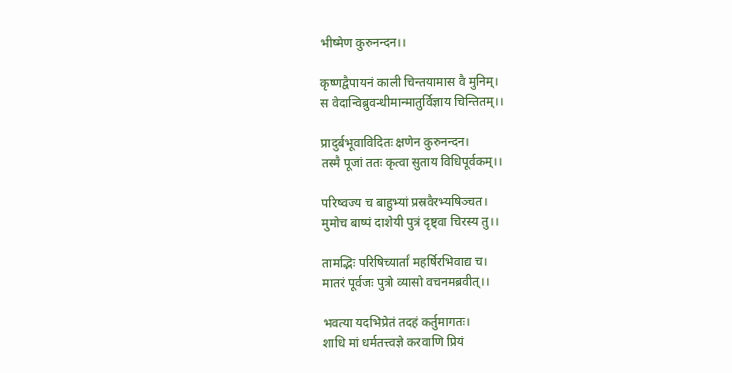भीष्मेण कुरुनन्दन।।

कृष्णद्वैपायनं काली चिन्तयामास वै मुनिम्।
स वेदान्विब्रुवन्धीमान्मातुर्विज्ञाय चिन्तितम्।।

प्रादुर्बभूवाविदितः क्षणेन कुरुनन्दन।
तस्मै पूजां ततः कृत्वा सुताय विधिपूर्वकम्।।

परिष्वज्य च बाहुभ्यां प्रस्रवैरभ्यषिञ्चत।
मुमोच बाष्पं दाशेयी पुत्रं दृष्ट्वा चिरस्य तु।।

तामद्भिः परिषिच्यार्तां महर्षिरभिवाद्य च।
मातरं पूर्वजः पुत्रो व्यासो वचनमब्रवीत्।।

भवत्या यदभिप्रेतं तदहं कर्तुमागतः।
शाधि मां धर्मतत्त्वज्ञे करवाणि प्रियं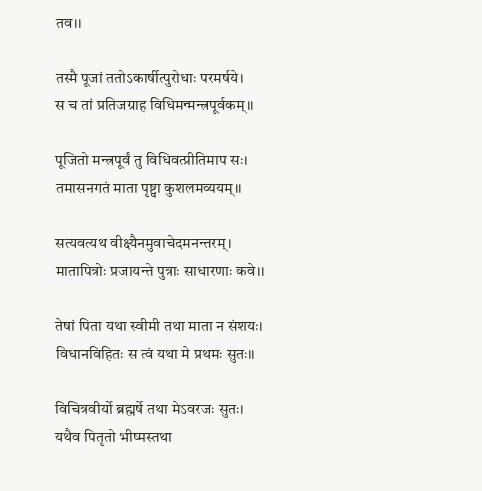तव।।

तस्मै पूजां ततोऽकार्षीत्पुरोधाः परमर्षये।
स च तां प्रतिजग्राह विधिमन्मन्त्रपूर्वकम्।।

पूजितो मन्त्रपूर्वं तु विधिवत्प्रीतिमाप सः।
तमासनगतं माता पृष्ट्वा कुशलमव्ययम्।।

सत्यवत्यथ वीक्ष्यैनमुवाचेदमनन्तरम्।
मातापित्रोः प्रजायन्ते पुत्राः साधारणाः कवे।।

तेषां पिता यथा स्वीमी तथा माता न संशयः।
विधानविहितः स त्वं यथा मे प्रथमः सुतः।।

विचित्रवीर्यो ब्रह्मर्षे तथा मेऽवरजः सुतः।
यथैव पितृतो भीष्मस्तथा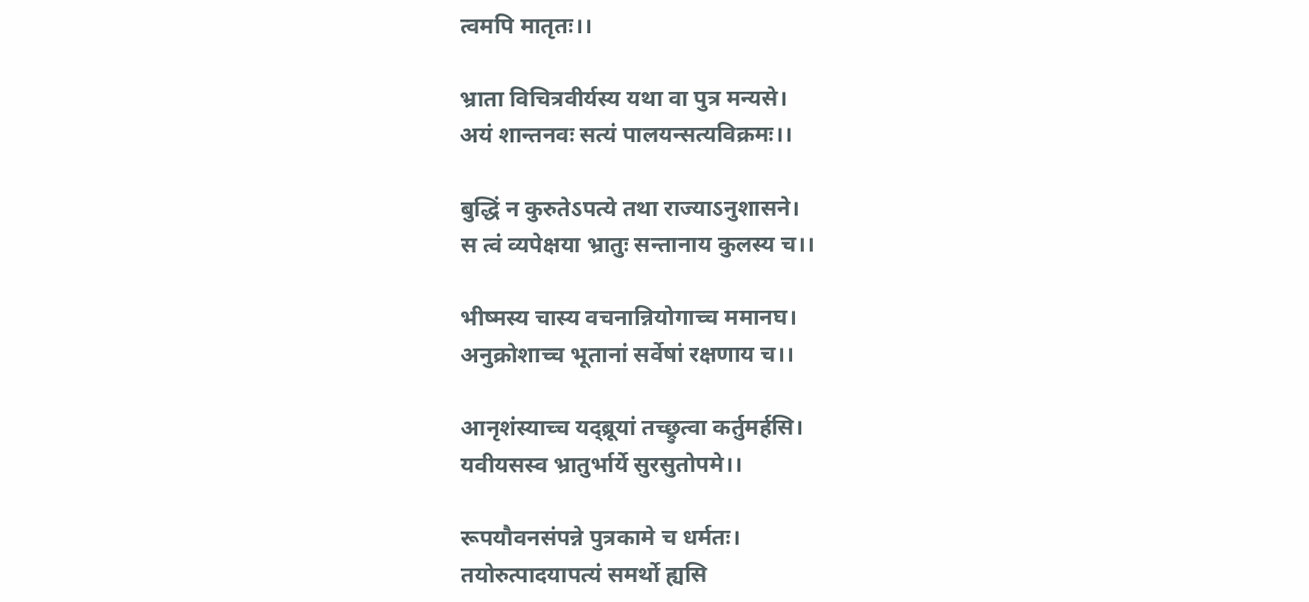त्वमपि मातृतः।।

भ्राता विचित्रवीर्यस्य यथा वा पुत्र मन्यसे।
अयं शान्तनवः सत्यं पालयन्सत्यविक्रमः।।

बुद्धिं न कुरुतेऽपत्ये तथा राज्याऽनुशासने।
स त्वं व्यपेक्षया भ्रातुः सन्तानाय कुलस्य च।।

भीष्मस्य चास्य वचनान्नियोगाच्च ममानघ।
अनुक्रोशाच्च भूतानां सर्वेषां रक्षणाय च।।

आनृशंस्याच्च यद्ब्रूयां तच्छ्रुत्वा कर्तुमर्हसि।
यवीयसस्व भ्रातुर्भार्ये सुरसुतोपमे।।

रूपयौवनसंपन्ने पुत्रकामे च धर्मतः।
तयोरुत्पादयापत्यं समर्थो ह्यसि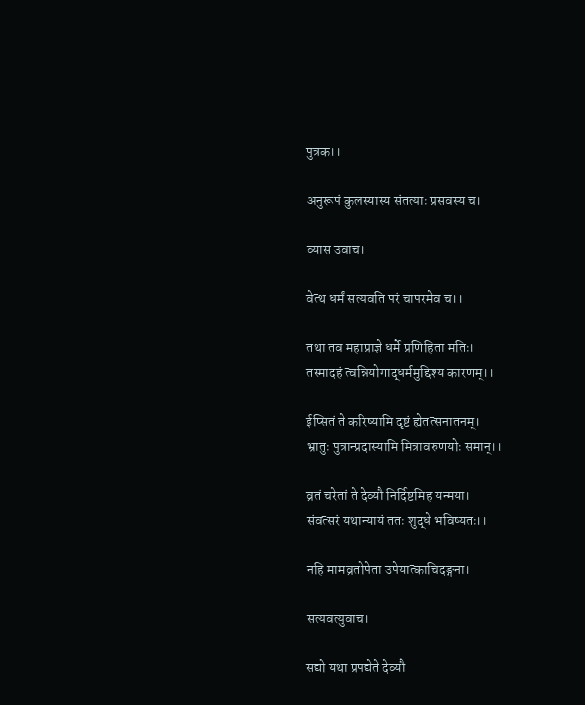पुत्रक।।

अनुरूपं कुलस्यास्य संतत्याः प्रसवस्य च।

व्यास उवाच।

वेत्थ धर्मं सत्यवति परं चापरमेव च।।

तथा तव महाप्राज्ञे धर्मे प्रणिहिता मतिः।
तस्मादहं त्वन्नियोगाद्धर्ममुद्दिश्य कारणम्।।

ईप्सितं ते करिष्यामि दृष्टं ह्येतत्सनातनम्।
भ्रातुः पुत्रान्प्रदास्यामि मित्रावरुणयोः समान्।।

व्रतं चरेतां ते देव्यौ निर्दिष्टमिह यन्मया।
संवत्सरं यथान्यायं ततः शुद्धे भविष्यतः।।

नहि मामव्रतोपेता उपेयात्काचिदङ्गना।

सत्यवत्युवाच।

सद्यो यथा प्रपद्येते देव्यौ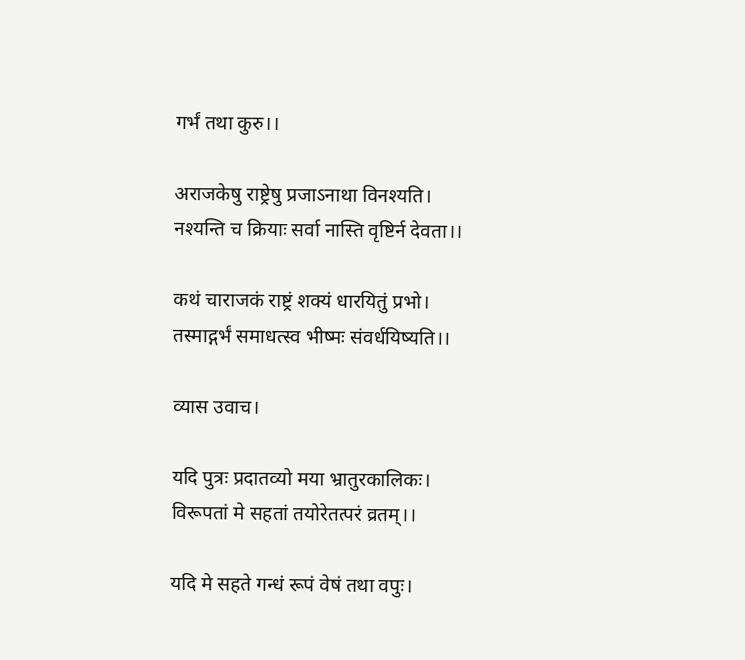गर्भं तथा कुरु।।

अराजकेषु राष्ट्रेषु प्रजाऽनाथा विनश्यति।
नश्यन्ति च क्रियाः सर्वा नास्ति वृष्टिर्न देवता।।

कथं चाराजकं राष्ट्रं शक्यं धारयितुं प्रभो।
तस्माद्गर्भं समाधत्स्व भीष्मः संवर्धयिष्यति।।

व्यास उवाच।

यदि पुत्रः प्रदातव्यो मया भ्रातुरकालिकः।
विरूपतां मे सहतां तयोरेतत्परं व्रतम्।।

यदि मे सहते गन्धं रूपं वेषं तथा वपुः।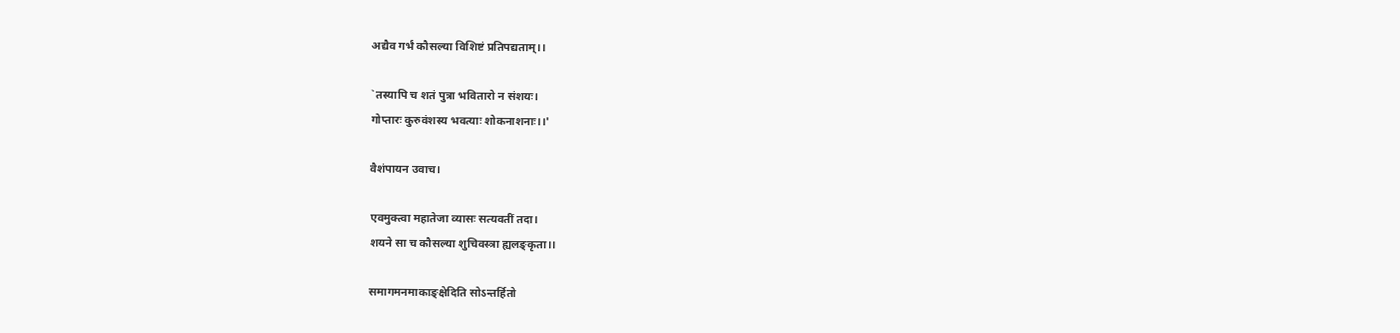अद्यैव गर्भं कौसल्या विशिष्टं प्रतिपद्यताम्।।

`तस्यापि च शतं पुत्रा भवितारो न संशयः।
गोप्तारः कुरुवंशस्य भवत्याः शोकनाशनाः।।'

वैशंपायन उवाच।

एवमुक्त्वा महातेजा व्यासः सत्यवतीं तदा।
शयने सा च कौसल्या शुचिवस्त्रा ह्यलङ्कृता।।

समागमनमाकाङ्क्षेदिति सोऽन्तर्हितो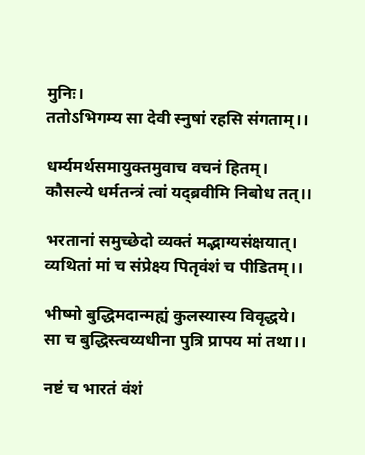मुनिः।
ततोऽभिगम्य सा देवी स्नुषां रहसि संगताम्।।

धर्म्यमर्थसमायुक्तमुवाच वचनं हितम्।
कौसल्ये धर्मतन्त्रं त्वां यद्ब्रवीमि निबोध तत्।।

भरतानां समुच्छेदो व्यक्तं मद्भाग्यसंक्षयात्।
व्यथितां मां च संप्रेक्ष्य पितृवंशं च पीडितम्।।

भीष्मो बुद्धिमदान्मह्यं कुलस्यास्य विवृद्धये।
सा च बुद्धिस्त्वय्यधीना पुत्रि प्रापय मां तथा।।

नष्टं च भारतं वंशं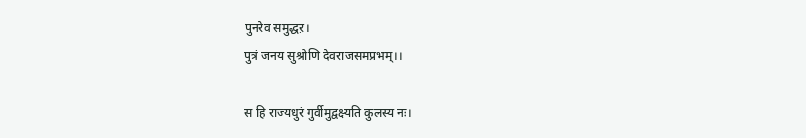पुनरेव समुद्धऱ।
पुत्रं जनय सुश्रोणि देवराजसमप्रभम्।।

स हि राज्यधुरं गुर्वीमुद्वक्ष्यति कुलस्य नः।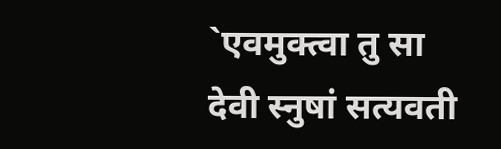`एवमुक्त्वा तु सा देवी स्नुषां सत्यवती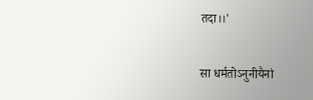तदा।।'

सा धर्मतोऽनुनीयैनां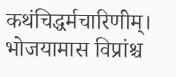कथंचिद्धर्मचारिणीम्।
भोजयामास विप्रांश्च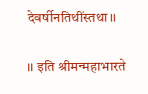देवर्षीनतिथींस्तथा।।

।। इति श्रीमन्महाभारते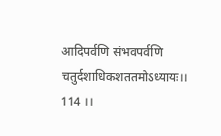आदिपर्वणि संभवपर्वणि चतुर्दशाधिकशततमोऽध्यायः।। 114 ।।